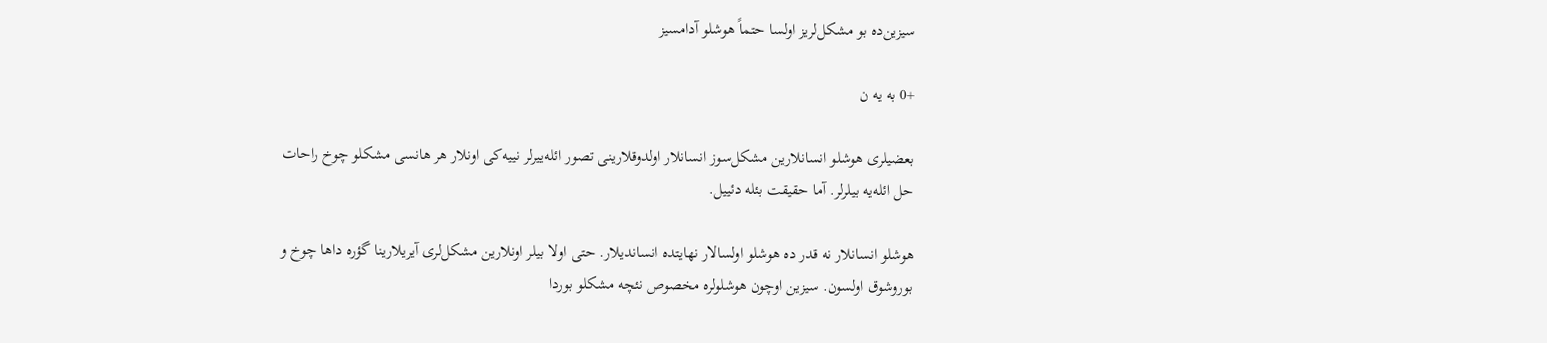سیزین‌ده بو مشکل‌لریز اولسا حتماً هوشلو آدامسیز

+0 به یه ن

بعضیلری هوشلو انسانلارین مشکل‌سوز انسانلار اولدوقلارینی تصور ائله‌ییرلر نییه‌کی اونلار هر هانسی مشکلو چوخ راحات حل ائله‌یه بیلرلر. آما حقیقت بئله دئییل.

هوشلو انسانلار نه قدر ده هوشلو اولسالار نهایتده انساندیلار. حتی اولا بیلر اونلارین مشکل‌لری آیریلارینا گؤره داها چوخ و بوروشوق اولسون. سیزین اوچون هوشلولره مخصوص نئچه مشکلو بوردا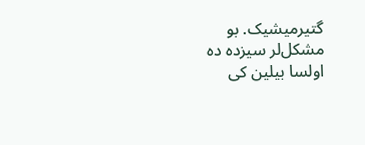گتیرمیشیک. بو مشکل‌لر سیزده ده اولسا بیلین کی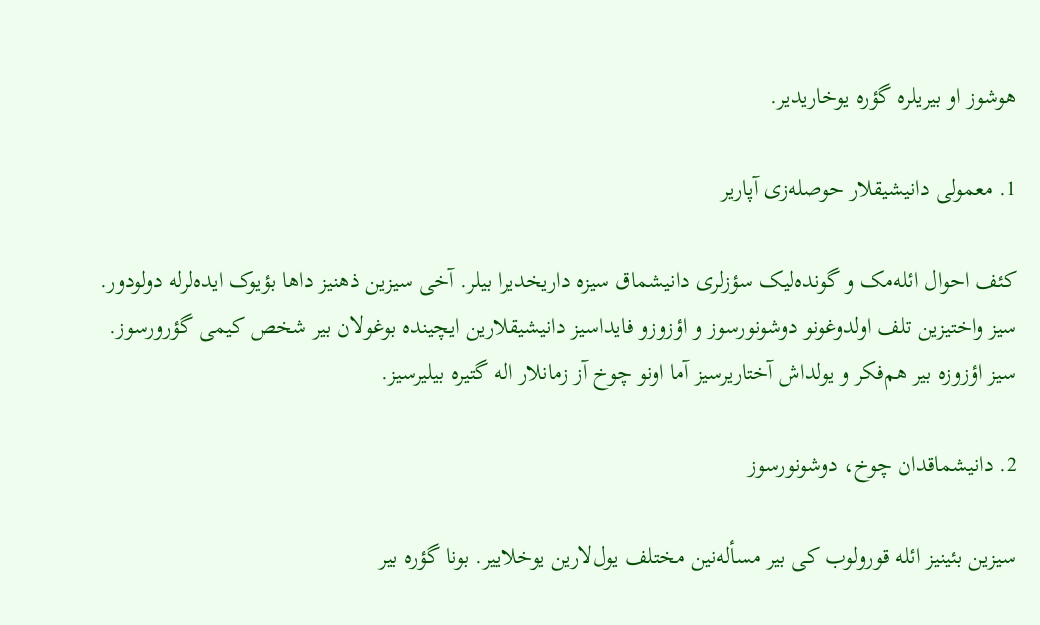هوشوز او بیریلره گؤره یوخاریدیر.

1. معمولی دانیشیقلار حوصله‌زی آپاریر

کئف احوال ائله‌مک و گونده‌لیک سؤزلری دانیشماق سیزه داریخدیرا بیلر. آخی سیزین ذهنیز داها بؤیوک ایده‌لرله دولودور. سیز واختیزین تلف اولدوغونو دوشونورسوز و اؤزوزو فایداسیز دانیشیقلارین ایچینده بوغولان بیر شخص کیمی گؤرورسوز. سیز اؤزوزه بیر هم‌فکر و یولداش آختاریرسیز آما اونو چوخ آز زمانلار اله گتیره بیلیرسیز.

2. دانیشماقدان چوخ، دوشونورسوز

سیزین بئینیز ائله قورولوب کی بیر مسأله‌نین مختلف یول‌لارین یوخلاییر. بونا گؤره بیر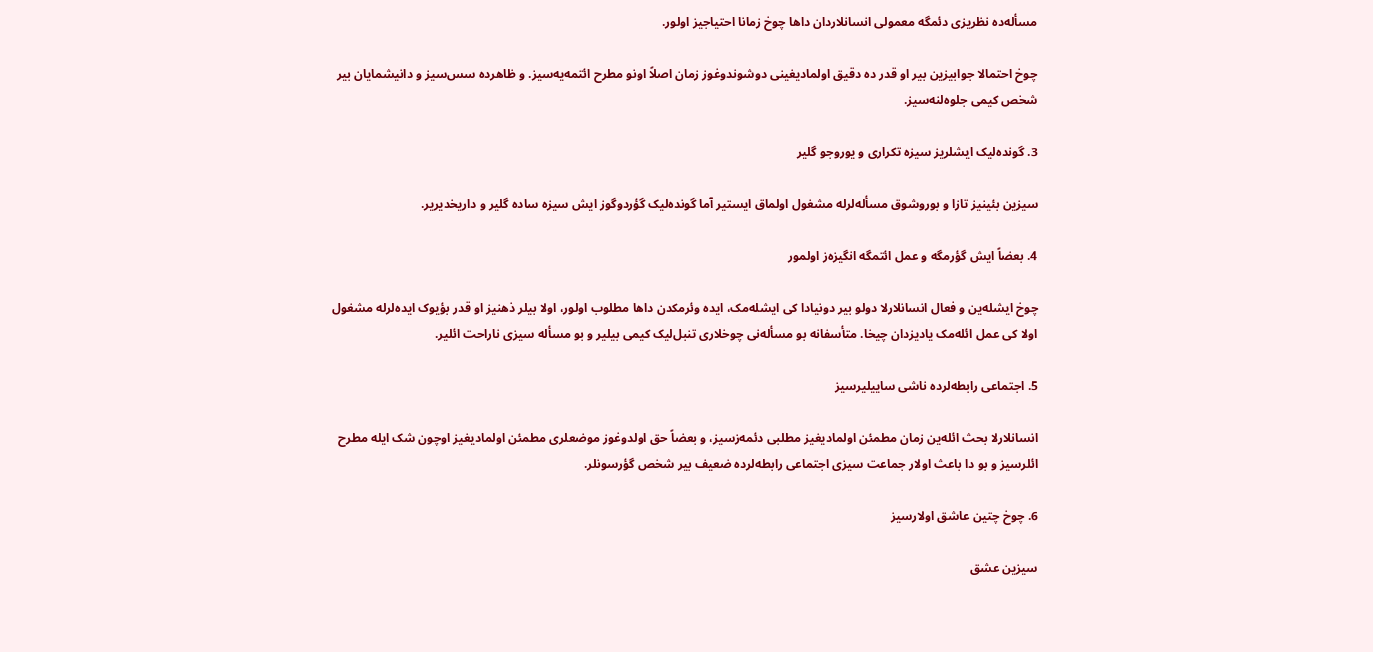مسأله‌ده نظریزی دئمگه معمولی انسانلاردان داها چوخ زمانا احتیاجیز اولور.

چوخ احتمالا جوابیزین بیر او قدر ده دقیق اولمادیغینی دوشوندوغوز زمان اصلاً اونو مطرح ائتمه‌یه‌سیز. و ظاهرده سس‌سیز و دانیشمایان بیر شخص کیمی جلوه‌لنه‌سیز.

3. گونده‌لیک ایشلریز سیزه تکراری و یوروجو گلیر

سیزین بئینیز تازا و بوروشوق مسأله‌لرله مشغول اولماق ایستیر آما گونده‌لیک گؤردوگوز ایش سیزه ساده گلیر و داریخدیریر.

4. بعضاً ایش گؤرمگه و عمل ائتمگه انگیزه‌ز اولمور

چوخ ایشله‌ین و فعال انسانلارلا دولو بیر دونیادا کی ایشله‌مک، ایده وئرمکدن داها مطلوب اولور، اولا بیلر ذهنیز او قدر بؤیوک ایده‌لرله مشغول اولا کی عمل ائله‌مک یادیزدان چیخا. متأسفانه بو مسأله‌نی چوخلاری تنبل‌لیک کیمی بیلیر و بو مسأله سیزی ناراحت ائلیر.

5. اجتماعی رابطه‌لرده ناشی ساییلیرسیز

انسانلارلا بحث ائله‌ین زمان مطمئن اولمادیغیز مطلبی دئمه‌زسیز، و بعضاً حق اولدوغوز موضعلری مطمئن اولمادیغیز اوچون شک ایله مطرح ائلرسیز و بو دا باعث اولار جماعت سیزی اجتماعی رابطه‌لرده ضعیف بیر شخص گؤرسونلر.

6. چوخ چتین عاشق اولارسیز

سیزین عشق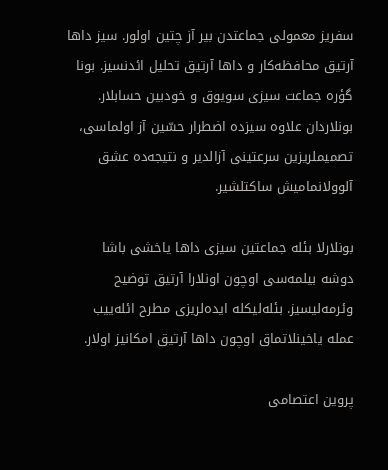سفریز معمولی جماعتدن بیر آز چتین اولور. سیز داها آرتیق محافظه‌کار و داها آرتیق تحلیل ائدنسیز. بونا گؤره جماعت سیزی سویوق و خودبین حسابلار. بونلاردان علاوه سیزده اضطرار حسّین آز اولماسی،  تصمیملریزین سرعتینی آزالدیر و نتیجه‌ده عشق آلوولانمامیش ساکتلشیر.

بونلارلا بئله جماعتین سیزی داها یاخشی باشا دوشه‌ بیلمه‌سی اوچون اونلارا آرتیق توضیح وئرمه‌لیسیز. بئله‌لیکله ایده‌لریزی مطرح ائله‌ییب عمله یاخینلاتماق اوچون داها آرتیق امکانیز اولار.

پروین اعتصامی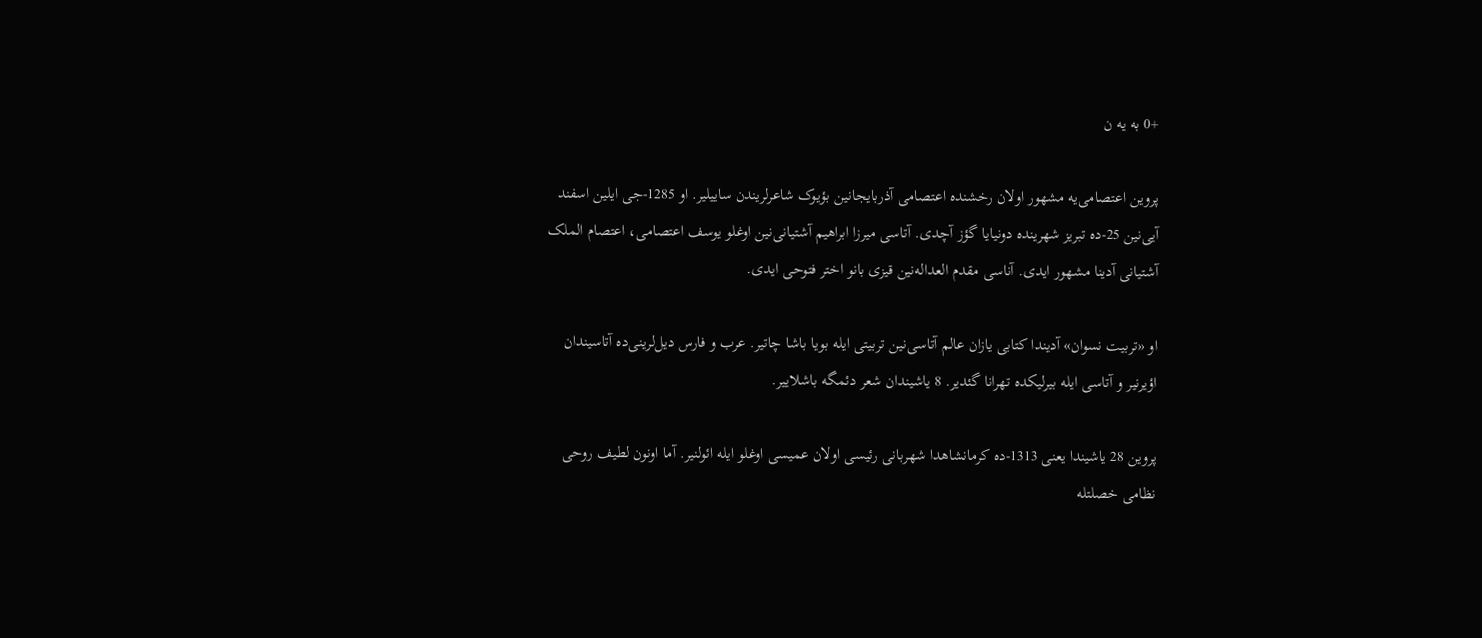+0 به یه ن

پروین اعتصامی‌یه مشهور اولان رخشنده اعتصامی آذربایجانین بؤیوک شاعرلریندن ساییلیر. او 1285-جی ایلین اسفند آیی‌نین 25-ده تبریز شهرینده دونیایا گؤز آچدی. آتاسی میرزا ابراهیم آشتیانی‌نین اوغلو یوسف اعتصامی، اعتصام الملک آشتیانی آدینا مشهور ایدی. آناسی مقدم العداله‌نین قیزی بانو اختر فتوحی ایدی.

او «تربیت نسوان» آدیندا کتابی یازان عالم آتاسی‌نین تربیتی ایله بویا باشا چاتیر. عرب و فارس دیل‌لرینی‌ده آتاسیندان اؤیرنیر و آتاسی ایله بیرلیکده تهرانا گئدیر. 8 یاشیندان شعر دئمگه باشلاییر.

پروین 28 یاشیندا یعنی 1313-ده کرمانشاهدا شهربانی رئیسی اولان عمیسی اوغلو ایله ائولنیر. آما اونون لطیف روحی نظامی خصلتله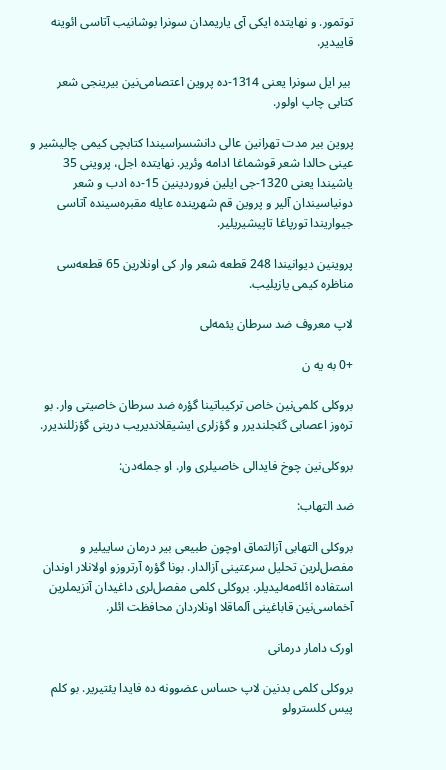توتمور. و نهایتده ایکی آی یاریمدان سونرا بوشانیب آتاسی ائوینه قاییدیر.

 بیر ایل سونرا یعنی 1314-ده پروین اعتصامی‌نین بیرینجی شعر کتابی چاپ اولور.

پروین بیر مدت تهرانین عالی دانشسراسیندا کتابچی کیمی چالیشیر و عینی حالدا شعر قوشماغا ادامه وئریر. نهایتده اجل، پروینی 35 یاشیندا یعنی 1320-جی ایلین فروردینین 15-ده ادب و شعر دونیاسیندان آلیر و پروین قم شهرینده عایله مقبره‌سینده آتاسی جیواریندا تورپاغا تاپیشیریلیر.

پروینین دیوانیندا 248 قطعه شعر وار کی اونلارین 65 قطعه‌سی مناظره کیمی یازیلیب.

لاپ معروف ضد سرطان یئمه‌لی

+0 به یه ن

بروکلی کلمی‌نین خاص ترکیباتینا گؤره ضد سرطان خاصیتی وار. بو تره‌وز اعصابی گئجلندیرر و گؤزلری ایشیقلاندیریب درینی گؤزللندیرر.

بروکلی‌نین چوخ فایدالی خاصیلری وار. او جمله‌دن:

ضد التهاب:

بروکلی التهابی آزالتماق اوچون طبیعی بیر درمان ساییلیر و مفصل‌لرین تحلیل سرعتینی آزالدار. بونا گؤره آرتروزو اولانلار اوندان استفاده ائله‌مه‌لیدیلر. بروکلی کلمی مفصل‌لری داغیدان آنزیملرین آخماسی‌نین قاباغینی آلماقلا اونلاردان محافظت ائلر.

اورک دامار درمانی

بروکلی کلمی بدنین لاپ حساس عضوونه ده فایدا یئتیریر. بو کلم پیس کلسترولو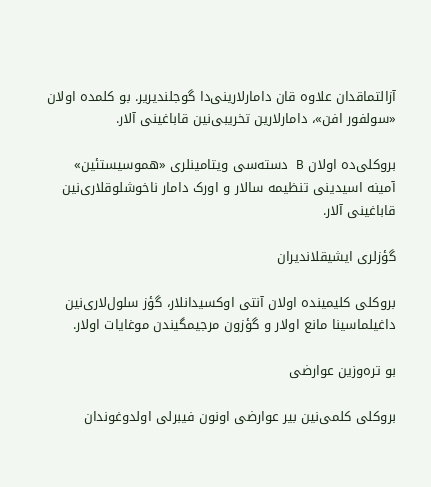آزالتماقدان علاوه قان دامارلارینی‌دا گوجلندیریر. بو کلمده اولان «سولفور افن»، دامارلارین تخریبی‌نین قاباغینی آلار.

بروکلی‌ده اولان B دسته‌سی ویتامینلری «هموسیستئین» آمینه اسیدینی تنظیمه سالار و اورک دامار ناخوشلوقلاری‌نین قاباغینی آلار.

گؤزلری ایشیقلاندیران

بروکلی کلیمینده اولان آنتی اوکسیدانلار، گؤز سلول‌لاری‌نین داغیلماسینا مانع اولار و گؤزون مرجیمگیندن موغایات اولار.

بو تره‌وزین عوارضی

بروکلی کلمی‌نین بیر عوارضی اونون فیبرلی اولدوغوندان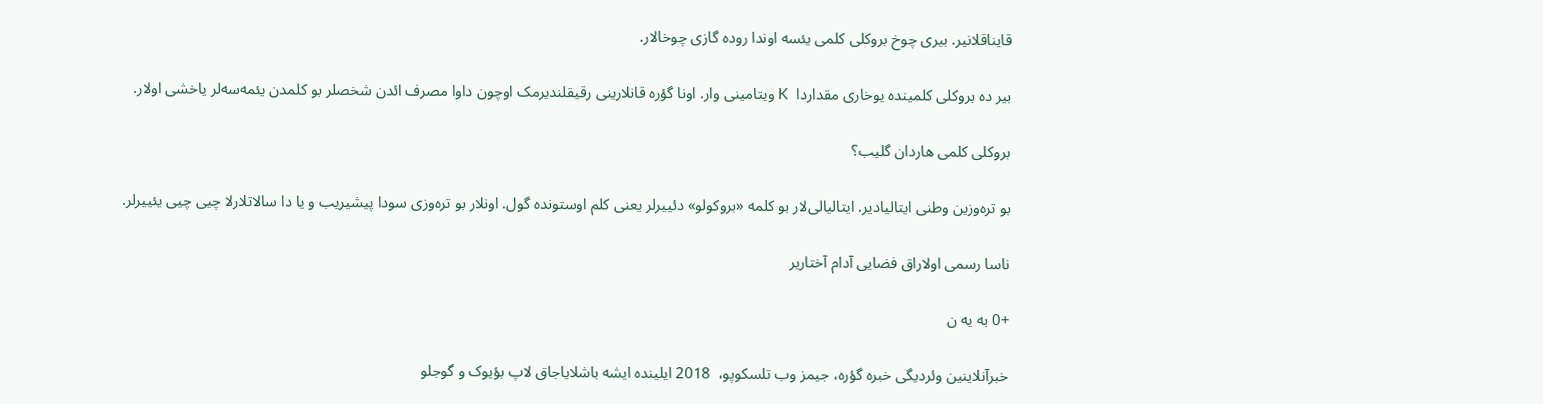قایناقلانیر. بیری چوخ بروکلی کلمی یئسه اوندا روده گازی چوخالار.

بیر ده بروکلی کلمینده یوخاری مقداردا  K ویتامینی وار. اونا گؤره قانلارینی رقیقلندیرمک اوچون داوا مصرف ائدن شخصلر بو کلمدن یئمه‌سه‌لر یاخشی اولار.

بروکلی کلمی هاردان گلیب؟

بو تره‌وزین وطنی ایتالیادیر. ایتالیالی‌لار بو کلمه «بروکولو» دئییرلر یعنی کلم اوستونده گول. اونلار بو تره‌وزی سودا پیشیریب و یا دا سالاتلارلا چیی چیی یئییرلر.

ناسا رسمی اولاراق فضایی آدام آختاریر

+0 به یه ن

خبرآنلاینین وئردیگی خبره گؤره، جیمز وب تلسکوپو،  2018 ایلینده ایشه باشلایاجاق لاپ بؤیوک و گوجلو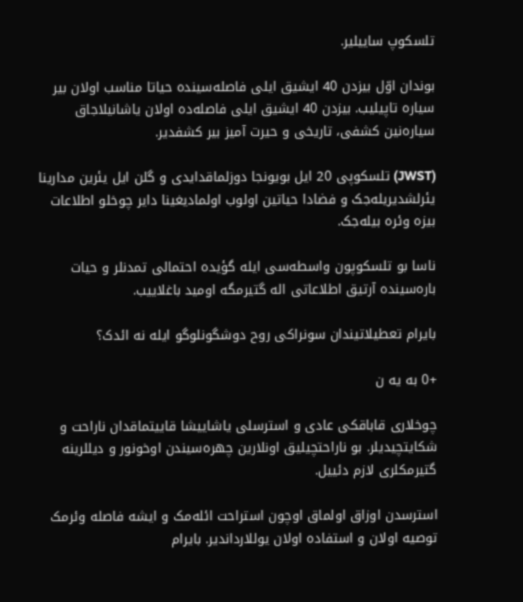تلسکوپ ساییلیر.

بوندان اوّل بیزدن 40 ایشیق ایلی فاصله‌سینده حیاتا مناسب اولان بیر سیاره تاپیلیب. بیزدن 40 ایشیق ایلی فاصله‌ده اولان یاشانیلاجاق سیاره‌نین کشفی، تاریخی و حیرت آمیز بیر کشفدیر.

(JWST) تلسکوپی 20 ایل بویونجا دوزلماقدایدی و گلن ایل یئرین مدارینا یئرلشدیریله‌جک و فضادا حیاتین اولوب اولمادیغینا دایر چوخلو اطلاعات بیزه وئره بیله‌جک.

ناسا بو تلسکوپون واسطه‌سی ایله گؤیده احتمالی تمدنلر و حیات باره‌سینده آرتیق اطلاعاتی اله گتیرمگه اومید باغلاییب.

بایرام تعطیلاتیندان سونراکی روح دوشگونلوگو ایله نه ائدک؟

+0 به یه ن

چوخلاری قاباقکی عادی و استرسلی یاشاییشا قاییتماقدان ناراحت و شکایتچیدیلر. بو ناراحتچیلیق اونلارین چهره‌سیندن اوخونور و دیللرینه گتیرمکلری لازم دئییل.

استرسدن اوزاق اولماق اوچون استراحت ائله‌مک و ایشه فاصله وئرمک توصیه‌ اولان و استفاده اولان یوللارداندیر. بایرام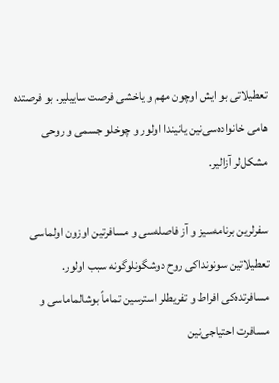تعطیلاتی بو ایش اوچون مهم و یاخشی فرصت ساییلیر. بو فرصتده هامی خانواده‌سی‌نین یانیندا اولور و چوخلو جسمی و روحی مشکل‌لر آزالیر.

سفرلرین برنامه‌سیز و آز فاصله‌سی و مسافرتین اوزون اولماسی تعطیلاتین سونوندا‌کی روح دوشگونلوگونه سبب اولور. مسافرتده‌کی افراط و تفریطلر استرسین تماماً بوشالماماسی و مسافرت احتیاجی‌نین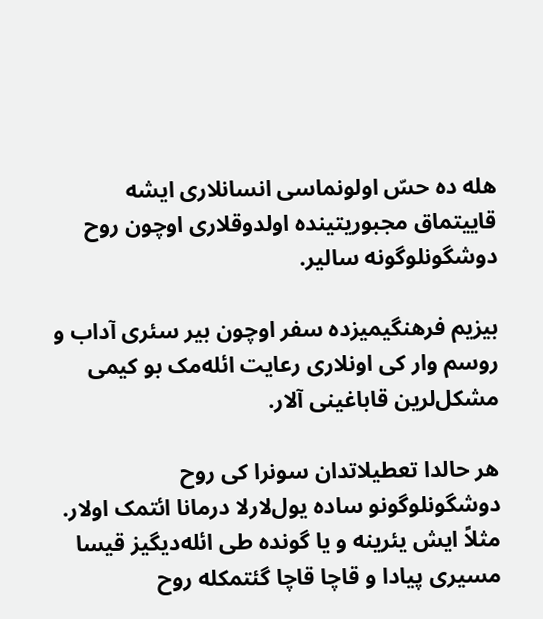هله ده حسّ اولونماسی انسانلاری ایشه قاییتماق مجبوریتینده اولدوقلاری اوچون روح دوشگونلوگونه سالیر.

بیزیم فرهنگیمیزده سفر اوچون بیر سئری آداب و روسم وار کی اونلاری رعایت ائله‌مک بو کیمی مشکل‌لرین قاباغینی آلار.

هر حالدا تعطیلاتدان سونرا کی روح دوشگونلوگونو ساده یول‌لارلا درمانا ائتمک اولار. مثلاً ایش یئرینه و یا گونده طی ائله‌دیگیز قیسا مسیری پیادا و قاچا قاچا گئتمکله روح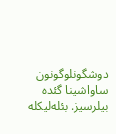دوشگونلوگونون ساواشینا گئده بیلرسیز. بئله‌لیکله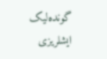گونده‌لیک ایشلریزی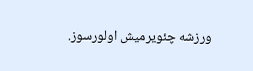ورزشه چئویرمیش اولورسوز.